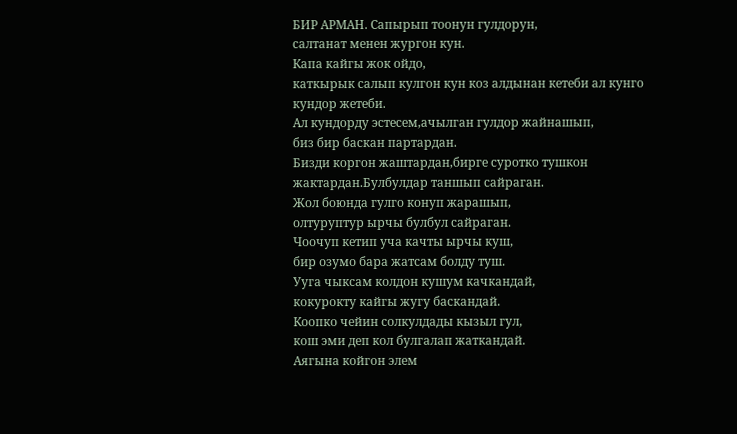БИР АРМАН. Сапырып тоонун гулдорун,
салтанат менен жургон кун.
Капа кайгы жок ойдо,
каткырык салып кулгон кун коз алдынан кетеби ал кунго кундор жетеби.
Ал кундорду эстесем,ачылган гулдор жайнашып,
биз бир баскан партардан.
Бизди коргон жаштардан,бирге суротко тушкон жактардан.Булбулдар таншып сайраган.
Жол боюнда гулго конуп жарашып,
олтуруптур ырчы булбул сайраган.
Чоочуп кетип уча качты ырчы куш,
бир озумо бара жатсам болду туш.
Ууга чыксам колдон кушум качкандай,
кокурокту кайгы жугу баскандай.
Коопко чейин солкулдады кызыл гул,
кош эми деп кол булгалап жаткандай.
Аягына койгон элем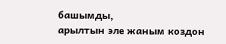башымды,
арылтын эле жаным коздон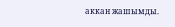аккан жашымды.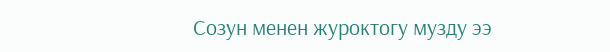Созун менен журоктогу музду ээ